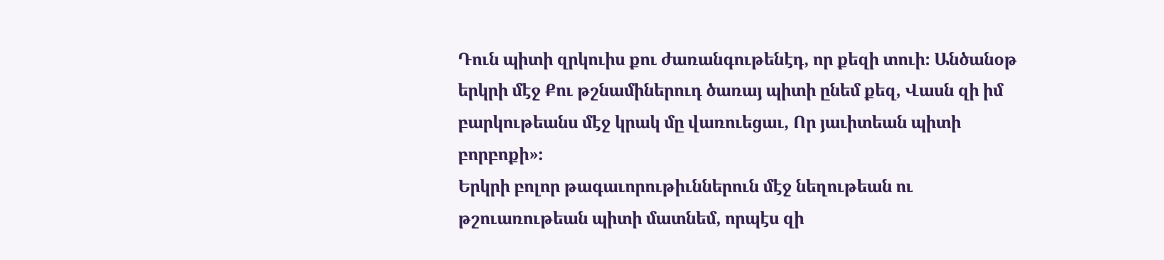Դուն պիտի զրկուիս քու ժառանգութենէդ, որ քեզի տուի։ Անծանօթ երկրի մէջ Քու թշնամիներուդ ծառայ պիտի ընեմ քեզ, Վասն զի իմ բարկութեանս մէջ կրակ մը վառուեցաւ, Որ յաւիտեան պիտի բորբոքի»։
Երկրի բոլոր թագաւորութիւններուն մէջ նեղութեան ու թշուառութեան պիտի մատնեմ, որպէս զի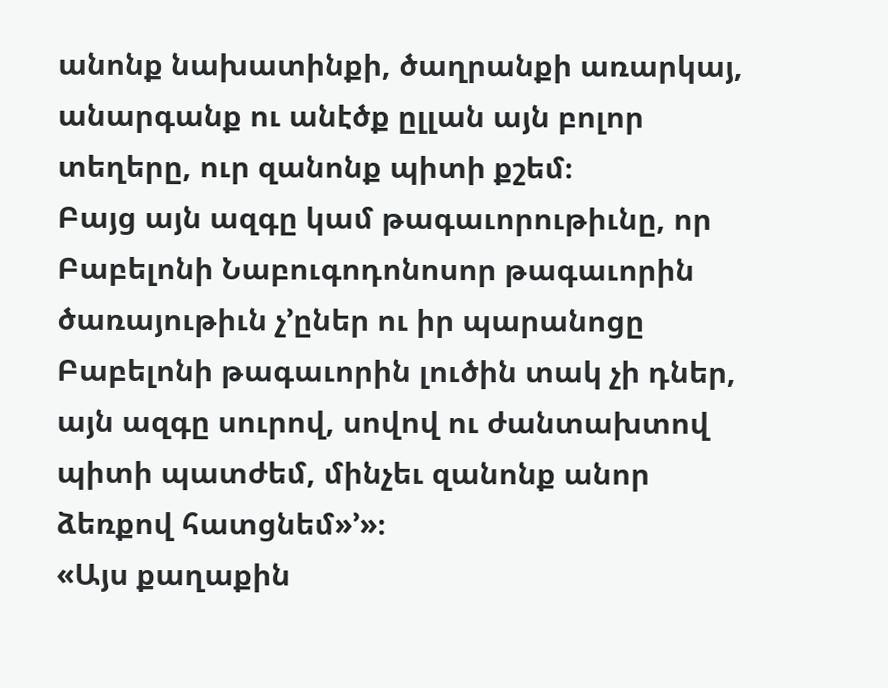անոնք նախատինքի, ծաղրանքի առարկայ, անարգանք ու անէծք ըլլան այն բոլոր տեղերը, ուր զանոնք պիտի քշեմ։
Բայց այն ազգը կամ թագաւորութիւնը, որ Բաբելոնի Նաբուգոդոնոսոր թագաւորին ծառայութիւն չ’ըներ ու իր պարանոցը Բաբելոնի թագաւորին լուծին տակ չի դներ, այն ազգը սուրով, սովով ու ժանտախտով պիտի պատժեմ, մինչեւ զանոնք անոր ձեռքով հատցնեմ»’»։
«Այս քաղաքին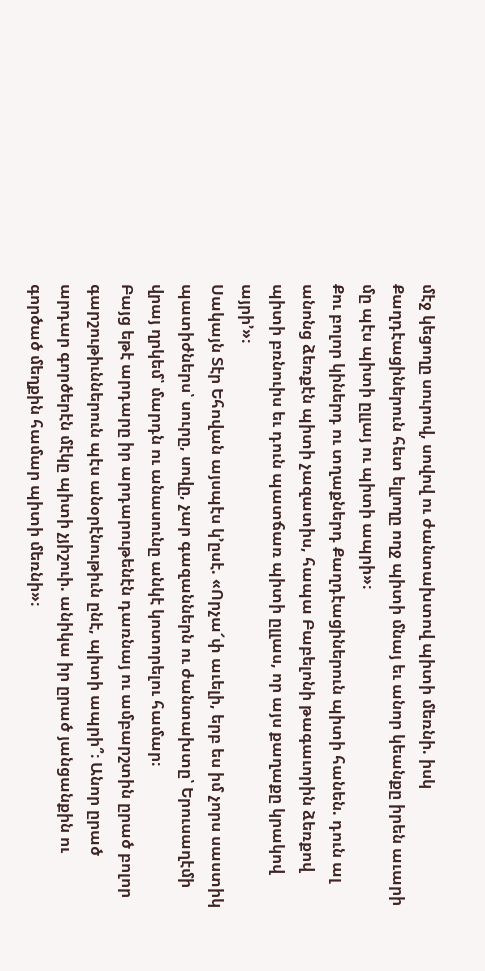մէջ կեցողը սուրով, սովով ու ժանտախտով պիտի մեռնի. իսկ Քաղդէացիներուն հետ ելլողը ողջ պիտի մնայ եւ անոր կեանքը իրեն աւարի մը պէս պիտի ըլլայ ու պիտի ապրի»։
Քու բոլոր կիներդ ու տղաքներդ Քաղդէացիներուն պիտի հանեն. դուն ալ անոնց ձեռքէն պիտի չազատիս, հապա Բաբելոնի թագաւորին ձեռքով պիտի բռնուիս եւ դուն պատճառ պիտի ըլլաս, որ այս քաղաքը կրակով այրի’»։
Սակայն Տէր Եհովան այսպէս կ’ըսէ. «Որչա՜փ աւելի, երբ ես իմ չորս սաստիկ պատիժներս՝ սուրը, սովը, չար գազաններն ու ժանտախտը՝ Երուսաղէմի վրայ ղրկեմ՝ մարդն ու անասունը անկէ կոտորելու համար։
Բայց եթէ արդարը իր արդարութենէն դառնայ ու ամբարշտին ըրած բոլոր գարշութիւններուն պէս անօրէնութիւն ընէ, պիտի ապրի՞։ Անոր ըրած արդար գործերէն մէկը պիտի չյիշուի. անիկա իր ըրած յանցանքին ու գործած մեղքին համար պիտի մեռնի»։